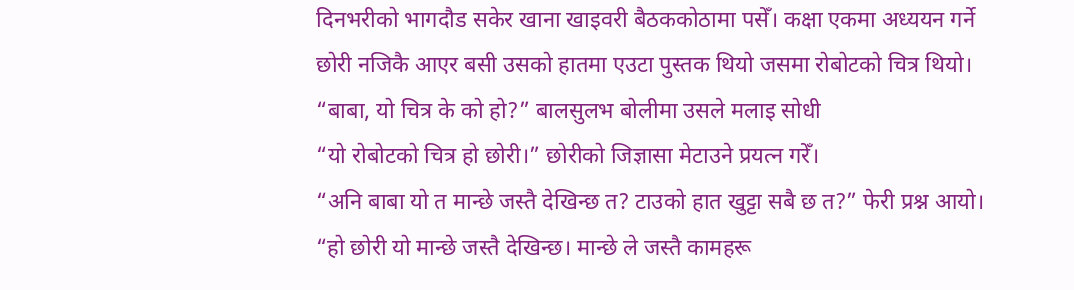दिनभरीको भागदौड सकेर खाना खाइवरी बैठककोठामा पसेँ। कक्षा एकमा अध्ययन गर्ने छोरी नजिकै आएर बसी उसको हातमा एउटा पुस्तक थियो जसमा रोबोटको चित्र थियो।
“बाबा, यो चित्र के को हो?” बालसुलभ बोलीमा उसले मलाइ सोधी
“यो रोबोटको चित्र हो छोरी।” छोरीको जिज्ञासा मेटाउने प्रयत्न गरेँ।
“अनि बाबा यो त मान्छे जस्तै देखिन्छ त? टाउको हात खुट्टा सबै छ त?” फेरी प्रश्न आयो।
“हो छोरी यो मान्छे जस्तै देखिन्छ। मान्छे ले जस्तै कामहरू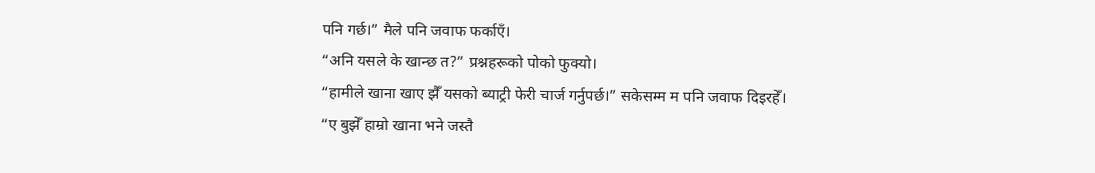पनि गर्छ।” मैले पनि जवाफ फर्काएँ।
“अनि यसले के खान्छ त?” प्रश्नहरूको पोको फुक्यो।
“हामीले खाना खाए झैँ यसको ब्याट्री फेरी चार्ज गर्नुपर्छ।” सकेसम्म म पनि जवाफ दिइरहेँ।
“ए बुझेँ हाम्रो खाना भने जस्तै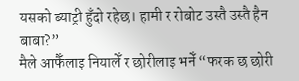यसको ब्याट्री हुँदो रहेछ। हामी र रोबोट उस्तै उस्तै हैन बाबा?”
मैले आफैँलाइ नियालेँ र छोरीलाइ भनेँ “फरक छ छोरी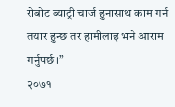रोबोट ब्याट्री चार्ज हुनासाथ काम गर्न तयार हुन्छ तर हामीलाइ भने आराम गर्नुपर्छ।”
२०७१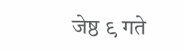जेष्ठ ९ गते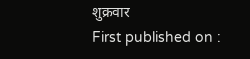शुक्रवार
First published on :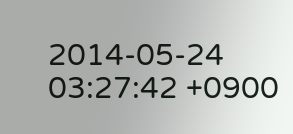2014-05-24 03:27:42 +0900